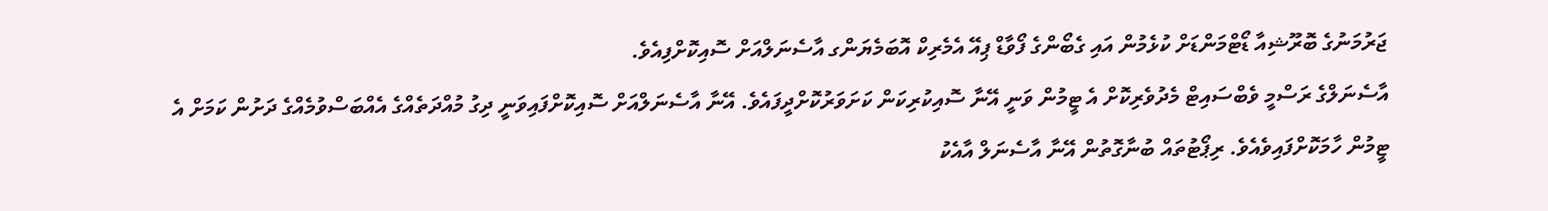ޖަރުމަނުގެ ބޮރޫޝިއާ ޑޯޓްމަންޑަށް ކުޅެމުން އައި ގެބޯންގެ ފޯވާޑް ޕިއޭ އެމެރިކް އޮބަމެޔަންގ އާސެނަލްއަށް ސޮއިކޮށްފިއެވެ.
އާސެނަލްގެ ރަސްމީ ވެބްސައިޓް މެދުވެރިކޮށް އެ ޓީމުން ވަނީ އޭނާ ސޮއިކުރިކަން ކަށަވަރުކޮށްދީފައެވެ. އޭނާ އާސެނަލްއަށް ސޮއިކޮށްފައިވަނީ ދިގު މުއްދަތެއްގެ އެއްބަސްވުމެއްގެ ދަށުން ކަމަށް އެ ޓީމުން ހާމަކޮށްފައިވެއެވެ. ރިޕޯޓުތައް ބުނާގޮތުން އޭނާ އާސެނަލް އާއެކު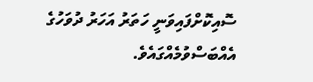ސޮއިކޮށްފައިވަނީ ހަތަރު އަހަރު ދުވަހުގެ އެއްބަސްވުމެއްގައެވެ.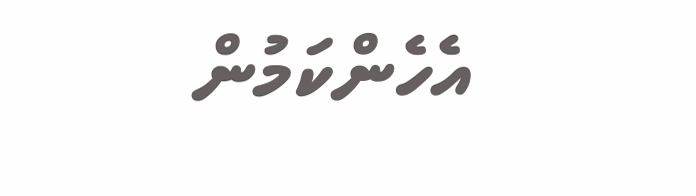އެހެންކަމުން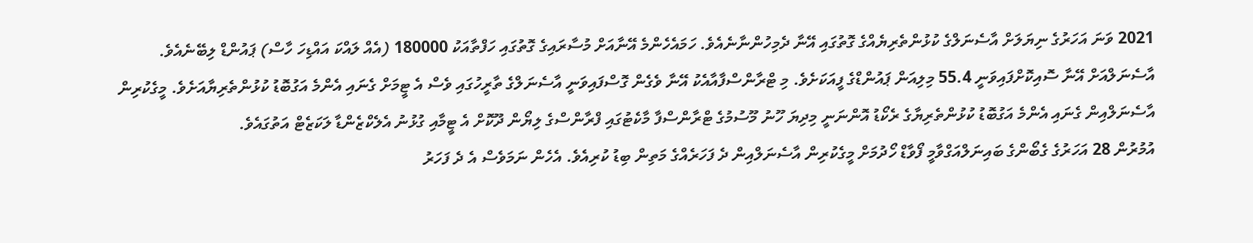2021 ވަނަ އަހަރުގެ ނިޔަލަށް އާސެނަލްގެ ކުޅުންތެރިޔެއްގެ ގޮތުގައި އޭނާ ދެމިހުންނާނެއެވެ. ހަމައެހެންމެ އޭނާއަށް މުސާރައިގެ ގޮތުގައި ހަފްތާއަކު 180000 (އެއް ލައްކަ އައްޑިހަ ހާސް) ޕައުންޑް ލިބޭނެއެވެ.
އާސެނަލްއަށް އޭނާ ސޮއިކޮށްފައިވަނީ 55.4 މިލިއަން ޕައުންޑްގެ ފީއަކަށެވެ. މި ޓްރާންސްފާއާއެކު އޭނާ ވެގެން ގޮސްފައިވަނީ އާސެނަލްގެ ތާރީހުގައި ވެސް އެ ޓީމަށް ގެނައި އެންމެ އަގުބޮޑު ކުޅުންތެރިޔާއަށެވެ. މީގެކުރިން އާސެނަލްއިން ގެނައި އެންމެ އަގުބޮޑު ކުޅުންތެރިޔާގެ ރެކޯޑު އޮންނަނީ މިދިޔަ ހޫނު މޫސުމުގެ ޓްރާންސްފާ މާކެޓުގައި ފްރާންސްގެ ލިޔޯން ދޫކޮށް އެ ޓީމާއި ގުޅުނު އެލެކްޒެންޑާ ލަކަޒެޓް އަތުގައެވެ.
އުމުރުން 28 އަހަރުގެ ގެބޯންގެ ބައިނަލްއަގްވާމީ ފޯވާޑް ހޯދުމަށް މީގެކުރިން އާސެނަލްއިން ދެ ފަހަރެއްގެ މަތިން ބިޑު ކުރިއެވެ. އެހެން ނަމަވެސް އެ ދެ ފަހަރު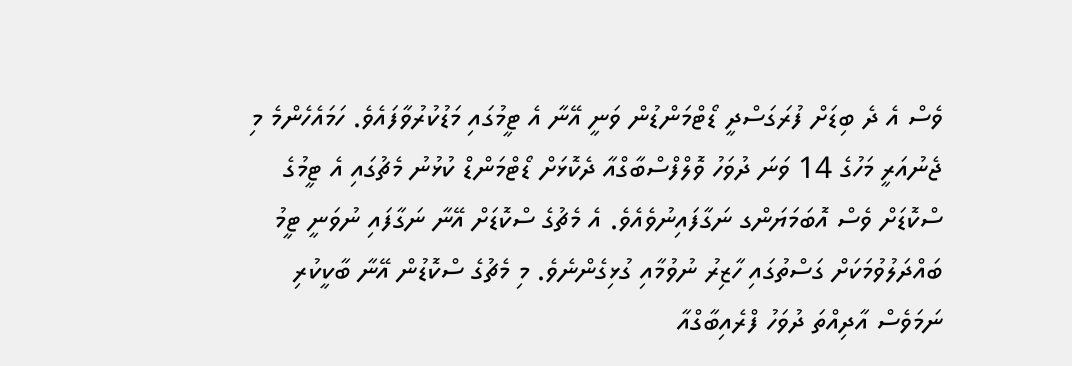ވެސް އެ ދެ ބިޑަށް ފުރަގަސްދީ ޑޯޓްމަންޑުން ވަނީ އޭނާ އެ ޓީމުގައި މަޑުކުރުވާފައެވެ. ހަމައެހެންމެ މި ޖެނުއަރީ މަހުގެ 14 ވަނަ ދުވަހު ވޮލްފްސްބާގްއާ ދެކޮޅަށް ޑޯޓްމަންޑް ކުޅުނު މެޗުގައި އެ ޓީމުގެ ސްކޮޑަށް ވެސް އޮބަމަޔަންގ ނަގާފައިނުވެއެވެ. އެ މެޗުގެ ސްކޮޑަށް އޭނާ ނަގާފައި ނުވަނީ ޓީމު ބައްދަލުވުމަކަށް ގަސްތުގައި ހާޒިރު ނުވުމާއި ގުޅިގެންނެވެ. މި މެޗުގެ ސްކޮޑުން އޭނާ ބާކީކުރި ނަމަވެސް އާދިއްތަ ދުވަހު ފްރެއިބާގްއާ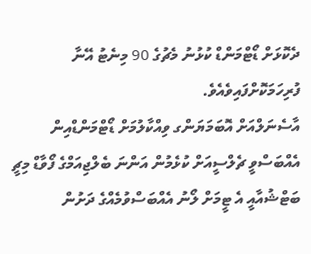ދެކޮޅަށް ޑޯޓްމަންޑް ކުޅުނު މެޗުގެ 90 މިނެޓު އޭނާ ފުރިހަމަކޮށްފައިވެއެވެ.
އާސެނަލްއަށް އޮބަމަޔަންގ ވިއްކާލުމަށް ޑޯޓްމަންޑްއިން އެއްބަސްވީ ޗެލްސީއަށް ކުޅެމުން އަންނަ ބެލްޖިއަމްގެ ފޯވާޑް މިޗީ ބަޓްޝުއާއީ އެ ޓީމަށް ލޯނު އެއްބަސްވުމެއްގެ ދަށުން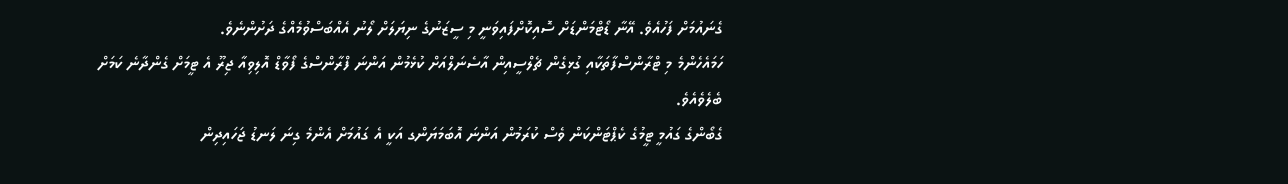ގެނައުމަށް ފަހުއެވެ. އޭނާ ޑޯޓްމަންޑަށް ސޮއިކޮށްފައިވަނީ މި ސީޒަނުގެ ނިޔަލަށް ލޯނު އެއްބަސްވުމެއްގެ ދަށުންނެވެ.
ހަމައެހެންމެ މި ޓްރާންސްފާތަކާއި ގުޅިގެން ޗެލްސީއިން އާސެނަލްއަށް ކުޅެމުން އަންނަ ފްރާންސްގެ ފޯވާޑް އޮލިވިއާ ޖިރޫ އެ ޓީމަށް ގެންދާނެ ކަމަށް ބެލެވެއެވެ.
ގެބޯންގެ ގައުމީ ޓީމުގެ ކެޕްޓަންކަން ވެސް ކުރަމުން އަންނަ އޮބަމަޔަންގ އަކީ އެ ގައުމަށް އެންމެ ގިނަ ލަނޑު ޖަހައިދިން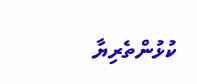ކުޅުންތެރިޔާ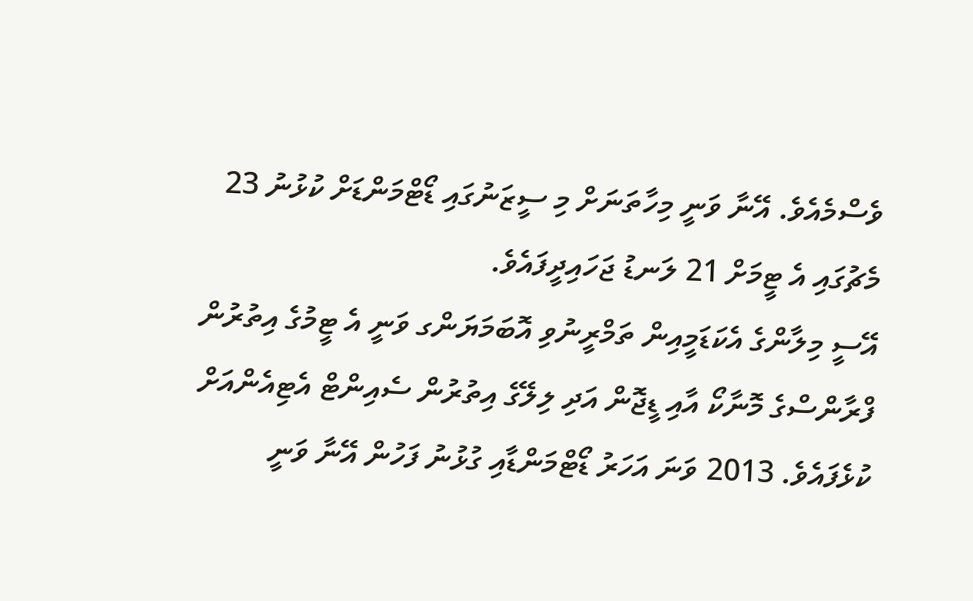ވެސްމެއެވެ. އޭނާ ވަނީ މިހާތަނަށް މި ސީޒަނުގައި ޑޯޓްމަންޑަށް ކުޅުނު 23 މެޗުގައި އެ ޓީމަށް 21 ލަނޑު ޖަހައިދީފައެވެ.
އޭސީ މިލާންގެ އެކަޑަމީއިން ތަމްރީނުވި އޮބަމަޔަންގ ވަނީ އެ ޓީމުގެ އިތުރުން ފްރާންސްގެ މޮނާކޯ އާއި ޑީޖޮން އަދި ލިލޭގެ އިތުރުން ސެއިންޓް އެޓިއެންއަށް ކުޅެފައެވެ. 2013 ވަނަ އަހަރު ޑޯޓްމަންޑާއި ގުޅުނު ފަހުން އޭނާ ވަނީ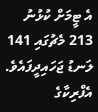އެ ޓީމަށް ކުޅުނު 213 މެޗުގައި 141 ލަނޑު ޖަހައިދީފައެވެ. އެފްރިކާގެ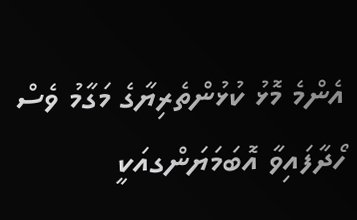އެންމެ މޮޅު ކުޅުންތެރިޔާގެ މަގާމު ވެސް ހޯދާފައިވާ އޮބަމަޔަންގއަކީ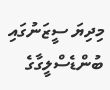މިދިޔަ ސީޒަނުގައި ބުންޑެސްލީގާގެ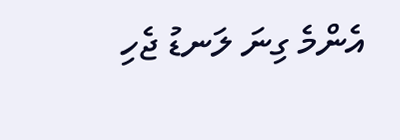އެންމެ ގިނަ ލަނޑު ޖެހި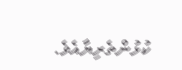ކުޅުންތެރިޔާއެވެ.